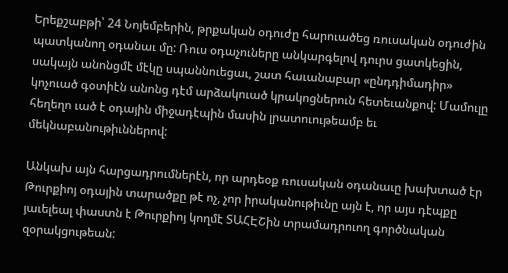Երեքշաբթի՝ 24 Նոյեմբերին, թրքական օդուժը հարուածեց ռուսական օդուժին պատկանող օդանաւ մը: Ռուս օդաչուները անկարգելով դուրս ցատկեցին, սակայն անոնցմէ մէկը սպաննուեցաւ, շատ հաւանաբար «ընդդիմադիր» կոչուած գօտիէն անոնց դէմ արձակուած կրակոցներուն հետեւանքով: Մամուլը հեղեղո ւած է օդային միջադէպին մասին լրատուութեամբ եւ մեկնաբանութիւններով:

Անկախ այն հարցադրումներէն, որ արդեօք ռուսական օդանաւը խախտած էր Թուրքիոյ օդային տարածքը թէ ոչ, չոր իրականութիւնը այն է, որ այս դէպքը յաւելեալ փաստն է Թուրքիոյ կողմէ ՏԱՀԷՇին տրամադրուող գործնական զօրակցութեան: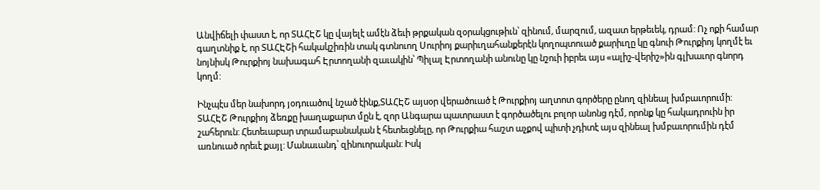Անվիճելի փաստ է, որ ՏԱՀԷՇ կը վայելէ ամէն ձեւի թրքական զօրակցութիւն՝ զինում, մարզում, ազատ երթեւեկ, դրամ: Ոչ ոքի համար գաղտնիք է, որ ՏԱՀԷՇի հակակշիռին տակ գտնուող Սուրիոյ քարիւղահանքերէն կողոպտուած քարիւղը կը գնուի Թուրքիոյ կողմէ եւ նոյնիսկ Թուրքիոյ նախագահ Էրտողանի զաւակին՝ Պիլալ Էրտողանի անունը կը նշուի իբրեւ այս «ալիշ-վերիշ»ին գլխաւոր գնորդ կողմ:

Ինչպէս մեր նախորդ յօդուածով նշած էինք,ՏԱՀԷՇ այսօր վերածուած է Թուրքիոյ աղտոտ գործերը ընող զինեալ խմբաւորումի: ՏԱՀԷՇ Թուրքիոյ ձեռքը խաղաքարտ մըն է, զոր Անգարա պատրաստ է գործածելու բոլոր անոնց դէմ, որոնք կը հակադրուին իր շահերուն: Հետեւաբար տրամաբանական է հետեւցնելը, որ Թուրքիա հաշտ աչքով պիտի չդիտէ այս զինեալ խմբաւորումին դէմ առնուած որեւէ քայլ: Մանաւանդ՝ զինուորական: Իսկ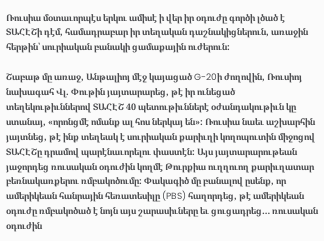Ռուսիա մօտաւորպէս երկու ամիսէ ի վեր իր օդուժը գործի լծած է ՏԱՀԷՇի դէմ, համադրաբար իր տեղական դաշնակիցներուն, առաջին հերթին՝ սուրիական բանակի ցամաքային ուժերուն:

Շաբաթ մը առաջ, Անթալիոյ մէջ կայացած G-20ի ժողովին, Ռուսիոյ նախագահ Վլ. Փութին յայտարարեց, թէ իր ունեցած տեղեկութիւններով ՏԱՀԷՇ 40 պետութիւններէ օժանդակութիւն կը ստանայ, «որոնցմէ ոմանք ալ հոս ներկայ են»: Ռուսիա նաեւ աշխարհին յայտնեց, թէ ինք տեղեակ է սուրիական քարիւղի կողոպուտին միջոցով ՏԱՀԷՇը դրամով պարէնաւորելու փաստէն: Այս յայտարարութեան յաջորդեց ռուսական օդուժին կողմէ Թուրքիա ուղղուող քարիւղատար բեռնակառքերու ռմբակոծումը: Փակագիծ մը բանալով ըսենք, որ ամերիկեան հանրային հեռատեսիլը (PBS) հաղորդեց, թէ ամերիկեան օդուժը ռմբակոծած է նոյն այս շարասիւները եւ ցուցադրեց… ռուսական օդուժին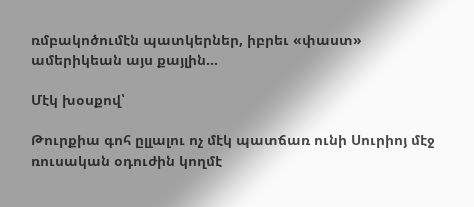ռմբակոծումէն պատկերներ, իբրեւ «փաստ» ամերիկեան այս քայլին…

Մէկ խօսքով՝

Թուրքիա գոհ ըլլալու ոչ մէկ պատճառ ունի Սուրիոյ մէջ ռուսական օդուժին կողմէ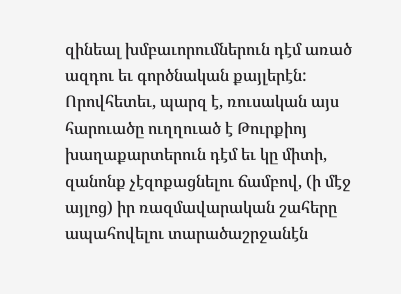զինեալ խմբաւորումներուն դէմ առած ազդու եւ գործնական քայլերէն: Որովհետեւ, պարզ է, ռուսական այս հարուածը ուղղուած է Թուրքիոյ խաղաքարտերուն դէմ եւ կը միտի, զանոնք չէզոքացնելու ճամբով, (ի մէջ այլոց) իր ռազմավարական շահերը ապահովելու տարածաշրջանէն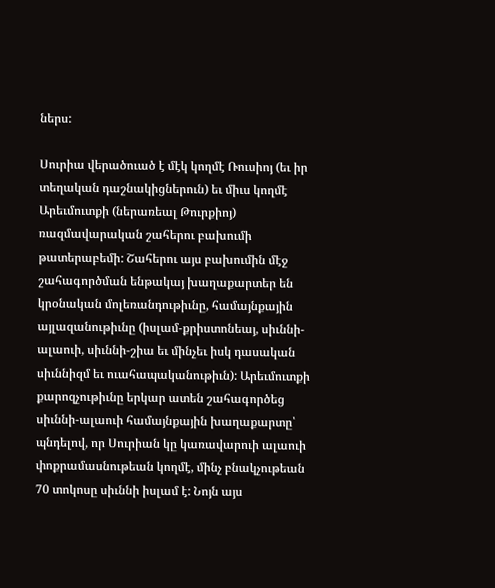ներս:

Սուրիա վերածուած է մէկ կողմէ Ռուսիոյ (եւ իր տեղական դաշնակիցներուն) եւ միւս կողմէ Արեւմուտքի (ներառեալ Թուրքիոյ) ռազմավարական շահերու բախումի թատերաբեմի: Շահերու այս բախումին մէջ շահագործման ենթակայ խաղաքարտեր են կրօնական մոլեռանդութիւնը, համայնքային այլազանութիւնը (իսլամ-քրիստոնեայ, սիւննի-ալաուի, սիւննի-շիա եւ մինչեւ իսկ դասական սիւննիզմ եւ ուահապականութիւն): Արեւմուտքի քարոզչութիւնը երկար ատեն շահագործեց սիւննի-ալաուի համայնքային խաղաքարտը՝ պնդելով, որ Սուրիան կը կառավարուի ալաուի փոքրամասնութեան կողմէ, մինչ բնակչութեան 70 տոկոսը սիւննի իսլամ է: Նոյն այս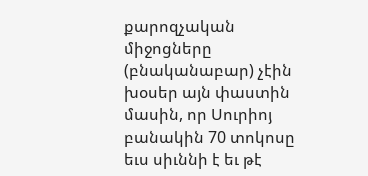քարոզչական միջոցները (բնականաբար) չէին խօսեր այն փաստին մասին, որ Սուրիոյ բանակին 70 տոկոսը եւս սիւննի է եւ թէ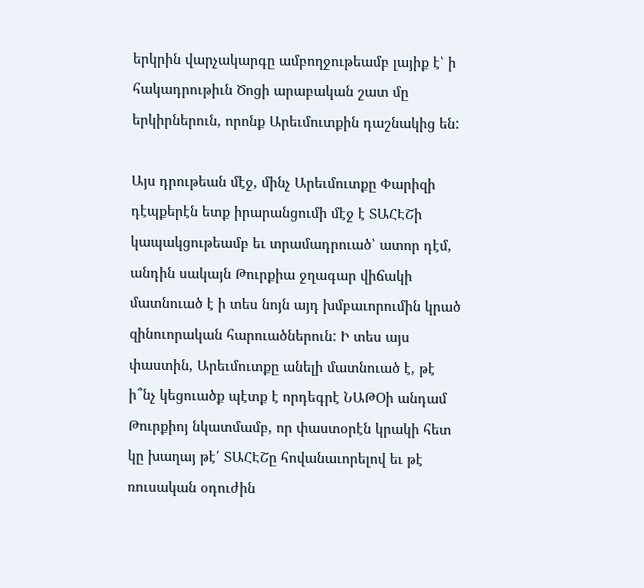երկրին վարչակարգը ամբողջութեամբ լայիք է՝ ի հակադրութիւն Ծոցի արաբական շատ մը երկիրներուն, որոնք Արեւմուտքին դաշնակից են:

Այս դրութեան մէջ, մինչ Արեւմուտքը Փարիզի դէպքերէն ետք իրարանցումի մէջ է ՏԱՀԷՇի կապակցութեամբ եւ տրամադրուած՝ ատոր դէմ, անդին սակայն Թուրքիա ջղագար վիճակի մատնուած է ի տես նոյն այդ խմբաւորումին կրած զինուորական հարուածներուն: Ի տես այս փաստին, Արեւմուտքը անելի մատնուած է, թէ ի՞նչ կեցուածք պէտք է որդեգրէ ՆԱԹՕի անդամ Թուրքիոյ նկատմամբ, որ փաստօրէն կրակի հետ կը խաղայ թէ՛ ՏԱՀԷՇը հովանաւորելով եւ թէ ռուսական օդուժին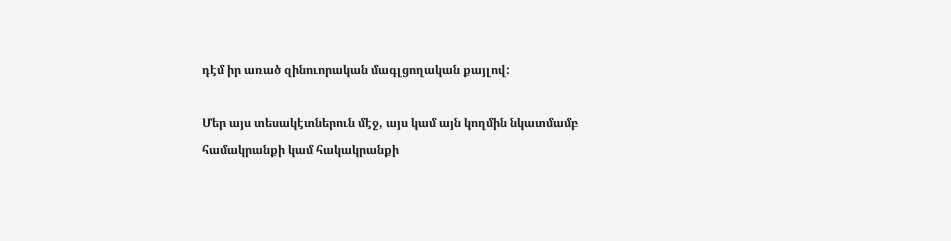դէմ իր առած զինուորական մագլցողական քայլով:

Մեր այս տեսակէտներուն մէջ, այս կամ այն կողմին նկատմամբ համակրանքի կամ հակակրանքի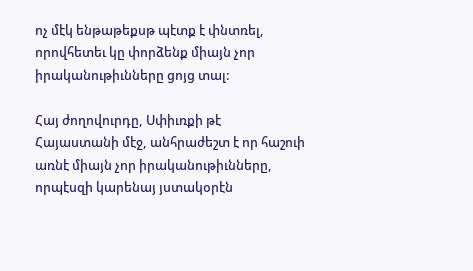ոչ մէկ ենթաթեքսթ պէտք է փնտռել, որովհետեւ կը փորձենք միայն չոր իրականութիւնները ցոյց տալ:

Հայ ժողովուրդը, Սփիւռքի թէ Հայաստանի մէջ, անհրաժեշտ է որ հաշուի առնէ միայն չոր իրականութիւնները, որպէսզի կարենայ յստակօրէն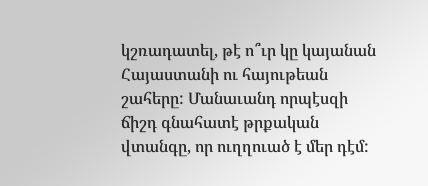կշռադատել, թէ ո՞ւր կը կայանան Հայաստանի ու հայութեան շահերը: Մանաւանդ որպէսզի ճիշդ գնահատէ թրքական վտանգը, որ ուղղուած է մեր դէմ: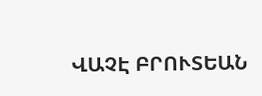ՎԱՉԷ ԲՐՈՒՏԵԱՆ